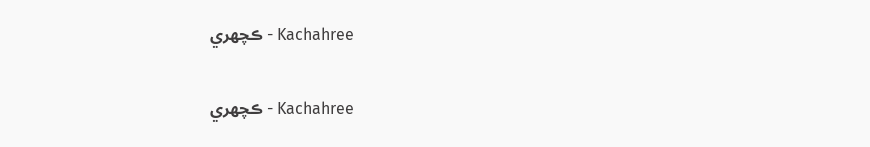Kachahree - ڪچهري

Kachahree - ڪچهري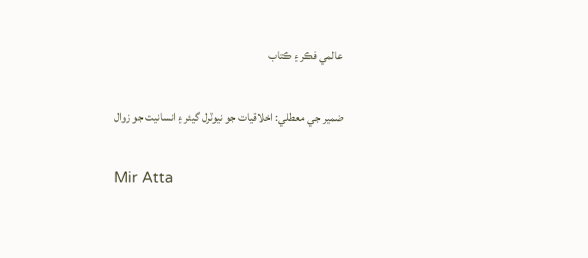عالمي فڪر ۽ ڪتاب

ضمير جي معطلي: اخلاقيات جو نيوٽرل گيئر ۽ انسانيت جو زوال

Mir Atta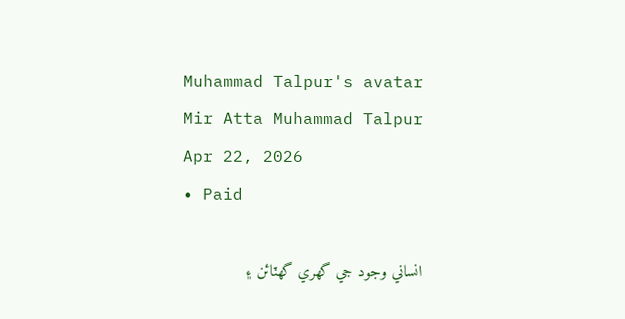Muhammad Talpur's avatar
Mir Atta Muhammad Talpur
Apr 22, 2026
∙ Paid

انساني وجود جي گهري گهٽائن ۽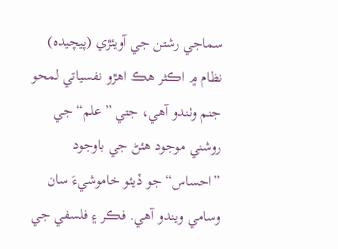سماجي رشتن جي آويئڙي (پيچيده) نظام ۾ اڪثر هڪ اهڙو نفسياتي لمحو جنم وٺندو آهي، جتي ”علم“ جي روشني موجود هئڻ جي باوجود ”احساس“ جو ڏيئو خاموشيءَ سان وسامي ويندو آهي. فڪر ۽ فلسفي جي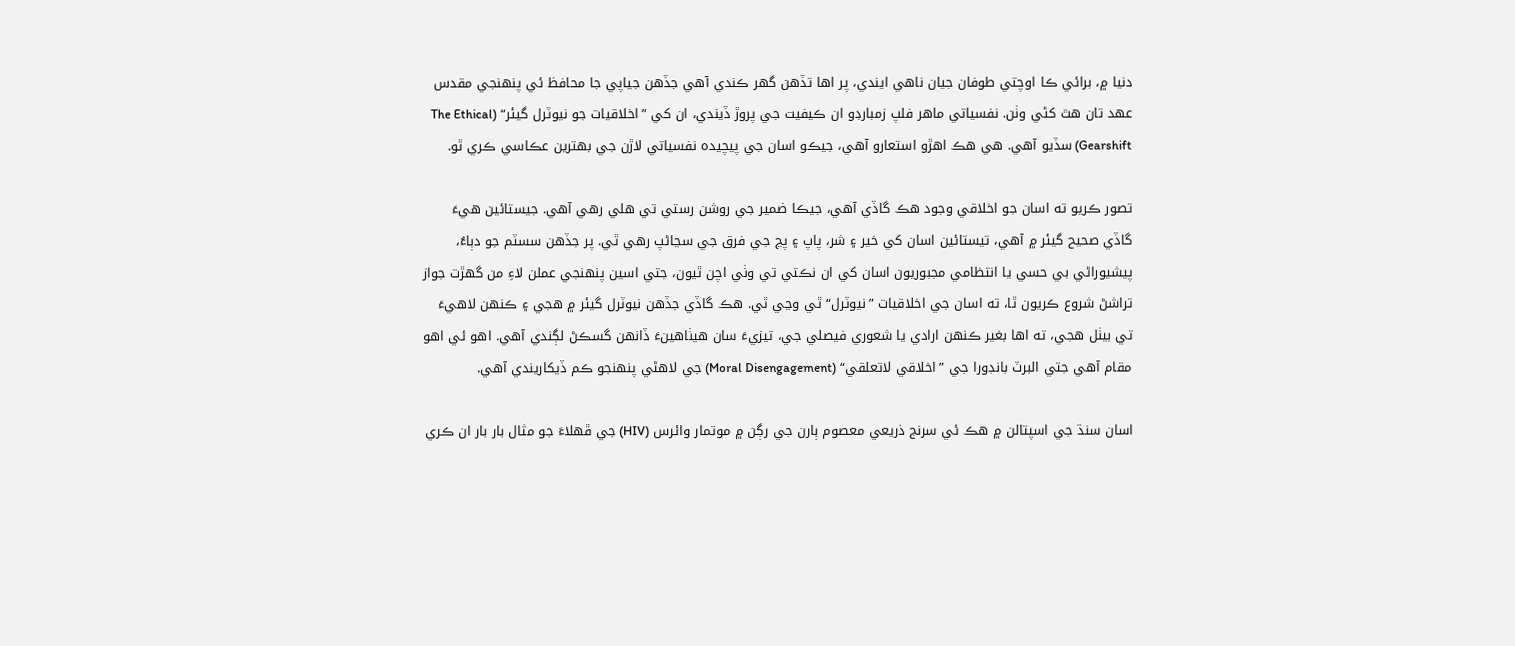دنيا ۾، برائي ڪا اوچتي طوفان جيان ناهي ايندي، پر اها تڏهن گهر ڪندي آهي جڏهن جياپي جا محافظ ئي پنهنجي مقدس عهد تان هٿ کڻي وٺن. نفسياتي ماهر فلپ زمبارڊو ان ڪيفيت جي پروڙ ڏيندي، ان کي ”اخلاقيات جو نيوٽرل گيئر“ (The Ethical Gearshift) سڏيو آهي. هي هڪ اهڙو استعارو آهي، جيڪو اسان جي پيچيده نفسياتي لاڙن جي بهترين عڪاسي ڪري ٿو.

تصور ڪريو ته اسان جو اخلاقي وجود هڪ گاڏي آهي، جيڪا ضمير جي روشن رستي تي هلي رهي آهي. جيستائين هيءَ گاڏي صحيح گيئر ۾ آهي، تيستائين اسان کي خير ۽ شر، پاپ ۽ پڃ جي فرق جي سڃاڻپ رهي ٿي. پر جڏهن سسٽم جو دٻاءُ، پيشيوراڻي بي حسي يا انتظامي مجبوريون اسان کي ان نڪتي تي وٺي اچن ٿيون، جتي اسين پنهنجي عملن لاءِ من گهڙت جواز تراشڻ شروع ڪريون ٿا، ته اسان جي اخلاقيات ”نيوٽرل“ ٿي وڃي ٿي. هڪ گاڏي جڏهن نيوٽرل گيئر ۾ هجي ۽ ڪنهن لاهيءَ تي بيٺل هجي، ته اها بغير ڪنهن ارادي يا شعوري فيصلي جي، تيزيءَ سان هيٺاهينءَ ڏانهن گسڪڻ لڳندي آهي. اهو ئي اهو مقام آهي جتي البرٽ بانڊورا جي ”اخلاقي لاتعلقي“ (Moral Disengagement) جي لاهڻي پنهنجو ڪم ڏيکاريندي آهي.

اسان سنڌ جي اسپتالن ۾ هڪ ئي سرنج ذريعي معصوم ٻارن جي رڳن ۾ موتمار وائرس (HIV) جي ڦهلاءَ جو مثال بار بار ان ڪري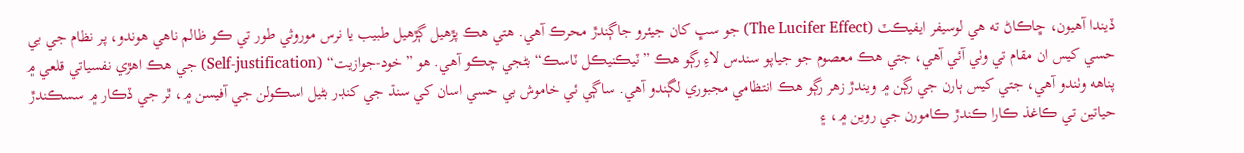ڏيندا آهيون، ڇاڪاڻ ته هي لوسيفر ايفيڪٽ (The Lucifer Effect) جو سڀ کان جيئرو جاڳندڙ محرڪ آهي. هتي هڪ پڙهيل ڳڙهيل طبيب يا نرس موروثي طور تي ڪو ظالم ناهي هوندو، پر نظام جي بي حسي کيس ان مقام تي وٺي آئي آهي، جتي هڪ معصوم جو جياپو سندس لاءِ رڳو هڪ ”ٽيڪنيڪل ٽاسڪ“ بڻجي چڪو آهي. هو ”خود-جوازيت“ (Self-justification) جي هڪ اهڙي نفسياتي قلعي ۾ پناهه وٺندو آهي، جتي کيس ٻارن جي رڳن ۾ ويندڙ زهر رڳو هڪ انتظامي مجبوري لڳندو آهي. ساڳي ئي خاموش بي حسي اسان کي سنڌ جي کنڊر بڻيل اسڪولن جي آفيسن ۾، ٿر جي ڏڪار ۾ سسڪندڙ حياتين تي ڪاغذ ڪارا ڪندڙ ڪامورن جي روين ۾، ۽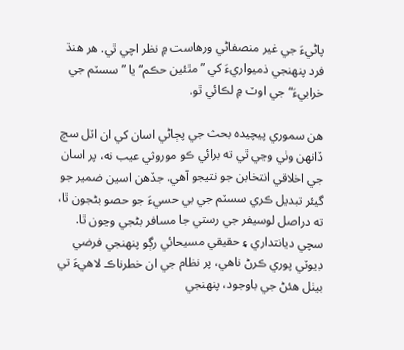پاڻيءَ جي غير منصفاڻي ورهاست ۾ نظر اچي ٿي. هر هنڌ فرد پنهنجي ذميواريءَ کي ”مٿئين حڪم“ يا ”سسٽم جي خرابيءَ“ جي اوٽ ۾ لڪائي ٿو.

هن سموري پيچيده بحث جي پڄاڻي اسان کي ان اٽل سچ ڏانهن وٺي وڃي ٿي ته برائي ڪو موروثي عيب نه، پر اسان جي اخلاقي انتخابن جو نتيجو آهي. جڏهن اسين ضمير جو گيئر تبديل ڪري سسٽم جي بي حسيءَ جو حصو بڻجون ٿا، ته دراصل لوسيفر جي رستي جا مسافر بڻجي وڃون ٿا. سچي ديانتداري ۽ حقيقي مسيحائي رڳو پنهنجي فرضي ڊيوٽي پوري ڪرڻ ناهي، پر نظام جي ان خطرناڪ لاهيءَ تي بيٺل هئڻ جي باوجود، پنهنجي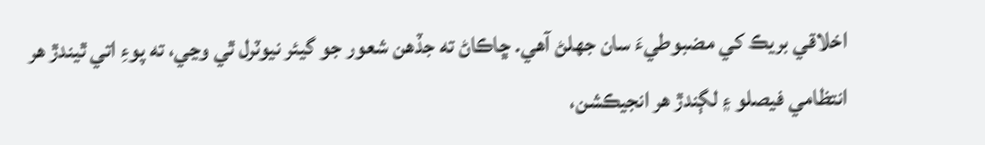اخلاقي بريڪ کي مضبوطيءَ سان جهلڻ آهي. ڇاڪاڻ ته جڏهن شعور جو گيئر نيوٽرل ٿي وڃي، ته پوءِ اتي ٿيندڙ هر انتظامي فيصلو ۽ لڳندڙ هر انجيڪشن،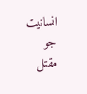انسانيت جو مقتل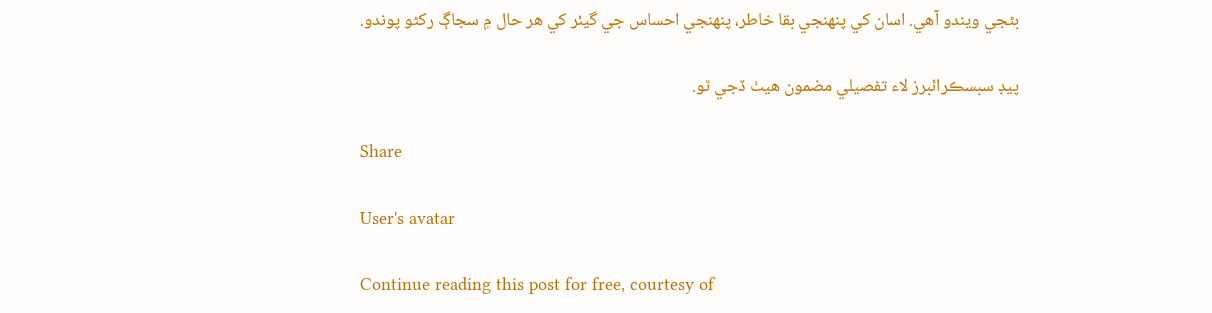بڻجي ويندو آهي. اسان کي پنهنجي بقا خاطر، پنهنجي احساس جي گيئر کي هر حال ۾ سجاڳ رکڻو پوندو.

پیڊ سبسڪرائبرز لاء تفصيلي مضمون ھيٺ ڏجي ٿو.

Share

User's avatar

Continue reading this post for free, courtesy of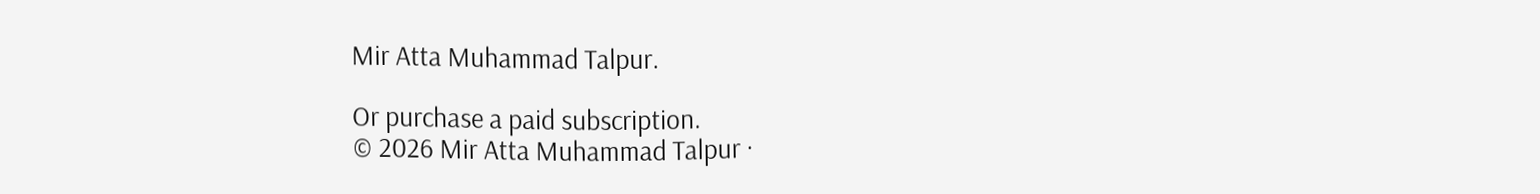Mir Atta Muhammad Talpur.

Or purchase a paid subscription.
© 2026 Mir Atta Muhammad Talpur ·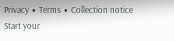Privacy ∙ Terms ∙ Collection notice
Start your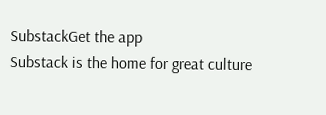SubstackGet the app
Substack is the home for great culture